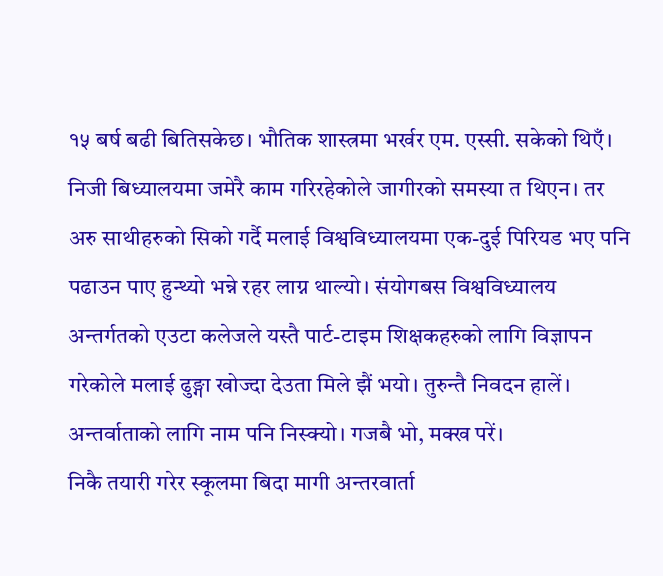१५ बर्ष बढी बितिसकेछ। भौतिक शास्त्रमा भर्खर एम. एस्सी. सकेको थिएँ। निजी बिध्यालयमा जमेरै काम गरिरहेकोले जागीरको समस्या त थिएन। तर अरु साथीहरुको सिको गर्दै मलाई विश्वविध्यालयमा एक-दुई पिरियड भए पनि पढाउन पाए हुन्थ्यो भन्ने रहर लाग्न थाल्यो। संयोगबस विश्वविध्यालय अन्तर्गतको एउटा कलेजले यस्तै पार्ट-टाइम शिक्षकहरुको लागि विज्ञापन गरेकोले मलाई ढुङ्गा खोज्दा देउता मिले झैं भयो। तुरुन्तै निवदन हालें। अन्तर्वाताको लागि नाम पनि निस्क्यो। गजबै भो, मक्ख परें।
निकै तयारी गरेर स्कूलमा बिदा मागी अन्तरवार्ता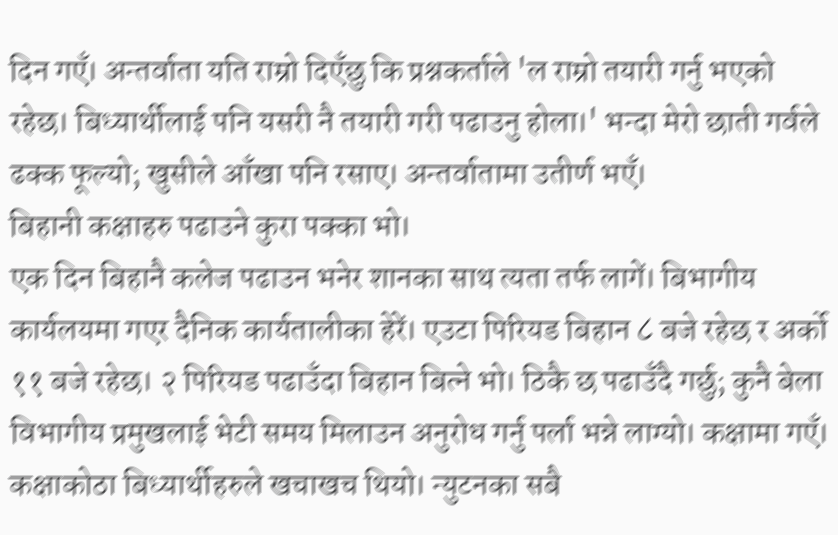दिन गएँ। अन्तर्वाता यति राम्रो दिएँछु कि प्रश्नकर्ताले 'ल राम्रो तयारी गर्नु भएको रहेछ। बिध्यार्थीलाई पनि यसरी नै तयारी गरी पढाउनु होला।' भन्दा मेरो छाती गर्वले ढक्क फूल्यो; खुसीले आँखा पनि रसाए। अन्तर्वातामा उतीर्ण भएँ।
बिहानी कक्षाहरु पढाउने कुरा पक्का भो।
एक दिन बिहानै कलेज पढाउन भनेर शानका साथ त्यता तर्फ लागें। बिभागीय कार्यलयमा गएर दैनिक कार्यतालीका हेरें। एउटा पिरियड बिहान ८ बजे रहेछ र अर्को ११ बजे रहेछ। २ पिरियड पढाउँदा बिहान बित्ने भो। ठिकै छ पढाउँदै गर्छु; कुनै बेला विभागीय प्रमुखलाई भेटी समय मिलाउन अनुरोध गर्नु पर्ला भन्ने लाग्यो। कक्षामा गएँ। कक्षाकोठा बिध्यार्थीहरुले खचाखच थियो। न्युटनका सबै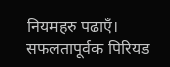नियमहरु पढाएँ। सफलतापूर्वक पिरियड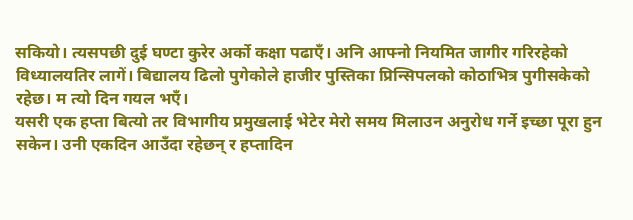सकियो। त्यसपछी दुई घण्टा कुरेर अर्को कक्षा पढाएँ। अनि आफ्नो नियमित जागीर गरिरहेको विध्यालयतिर लागें। बिद्यालय ढिलो पुगेकोले हाजीर पुस्तिका प्रिन्सिपलको कोठाभित्र पुगीसकेको रहेछ। म त्यो दिन गयल भएँ।
यसरी एक हप्ता बित्यो तर विभागीय प्रमुखलाई भेटेर मेरो समय मिलाउन अनुरोध गर्ने इच्छा पूरा हुन सकेन। उनी एकदिन आउँदा रहेछन् र हप्तादिन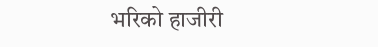भरिको हाजीरी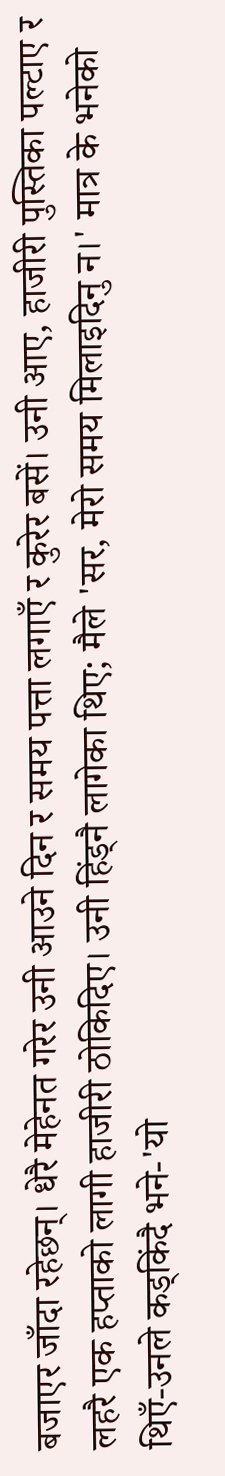बजाएर जाँदा रहेछन्। धेरै मेहेनत गरेर उनी आउने दिन र समय पत्ता लगाएँ र कुरेर बसें। उनी आए, हाजीरी पुस्तिका पल्टाए र लहरै एक हप्ताको लागी हाजीरी ठोकिदिए। उनी हिंड्नै लागेका थिए; मैले 'सर, मेरो समय मिलाइदिनु न।' मात्र के भनेको थिएँ-उनले कड्किंदै भने-'यो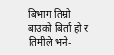बिभाग तिम्रो बाउको बिर्ता हो र तिमीले भने-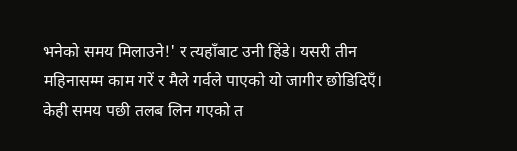भनेको समय मिलाउने!' र त्यहाँबाट उनी हिंडे। यसरी तीन महिनासम्म काम गरें र मैले गर्वले पाएको यो जागीर छोडिदिएँ। केही समय पछी तलब लिन गएको त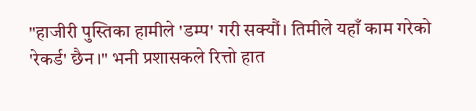"हाजीरी पुस्तिका हामीले 'डम्प' गरी सक्यौं। तिमीले यहाँ काम गरेको 'रेकर्ड' छैन।" भनी प्रशासकले रित्तो हात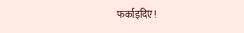फर्काइदिए!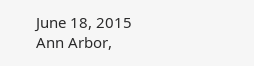June 18, 2015
Ann Arbor,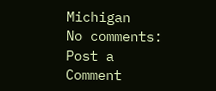Michigan
No comments:
Post a Comment